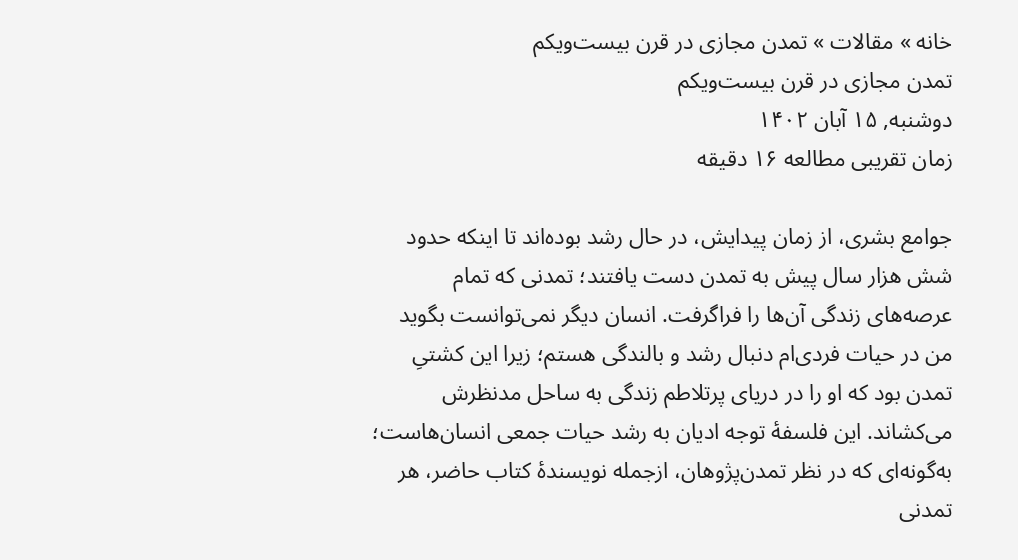خانه » مقالات » تمدن مجازی در قرن بیست‌و‌یکم
تمدن مجازی در قرن بیست‌و‌یکم
دوشنبه, ۱۵ آبان ۱۴۰۲
زمان تقریبی مطالعه ۱۶ دقیقه

جوامع بشری، از زمان پیدایش، در حال رشد بوده‌اند تا اینکه حدود شش هزار سال پیش به تمدن دست یافتند؛ تمدنی که تمام عرصه‌های زندگی آن‌ها را فراگرفت. انسان دیگر نمی‌توانست بگوید من در حیات فردی‌ام دنبال رشد و بالندگی هستم؛ زیرا این کشتیِ تمدن بود که او را در دریای پرتلاطم زندگی به ساحل مدنظرش می‌کشاند. این فلسفۀ توجه ادیان به رشد حیات جمعی انسان‌هاست؛ به‌گونه‌ای که در نظر تمدن‌پژوهان، ازجمله نویسندۀ کتاب حاضر، هر تمدنی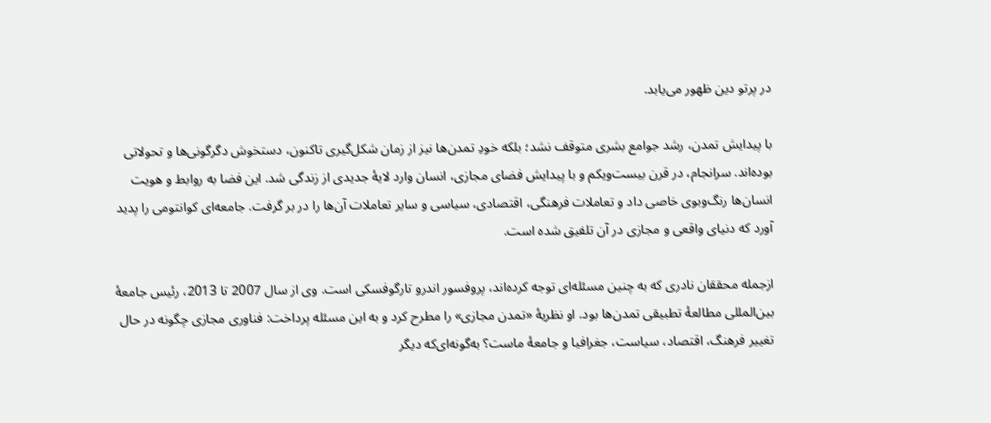در پرتو دین ظهور می‌یابد.

با پیدایش تمدن، رشد جوامع بشری متوقف نشد؛ بلکه خودِ تمدن‌ها نیز از زمان شکل‌گیری تاکنون، دستخوش دگرگونی‌ها و تحولاتی بوده‌اند. سرانجام، در قرن بیست‌و‌یکم و با پیدایش فضای مجازی، انسان وارد لایۀ‌ جدیدی از زندگی شد. این فضا به روابط و هویت انسان‌ها رنگ‌وبوی خاصی داد و تعاملات فرهنگی، اقتصادی، سیاسی و سایر تعاملات آن‌ها را در بر گرفت. جامعه‌ای کوانتومی را پدید آورد که دنیای واقعی و مجازی در آن تلفیق شده است.

ازجمله محققان نادری که به چنین مسئله‌ای توجه کرده‌اند، پروفسور اندرو تارگوفسکی است. وی از سال 2007 تا 2013، رئیس جامعۀ بین‌المللی مطالعۀ تطبیقی تمدن‌ها بود. او نظریۀ «تمدن مجازی» را مطرح کرد و به این مسئله پرداخت: فناوری مجازی چگونه در حال تغییر فرهنگ، اقتصاد، سیاست، جغرافیا و جامعۀ ماست؟ به‌گونه‌ای‌که دیگر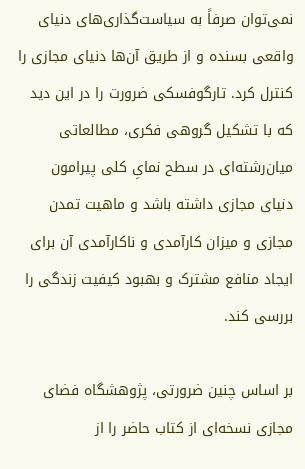نمی‌توان صرفاً به سیاست‌گذاری‌های دنیای واقعی بسنده و از طریق آن‌ها دنیای مجازی را کنترل کرد. تارگوفسکی ضرورت را در این دید که با تشکیل گروهی فکری، مطالعاتی میان‌رشته‌ای در سطح نمایِ کلی پیرامون دنیای مجازی داشته باشد و ماهیت تمدن مجازی و میزان کارآمدی و ناکارآمدی آن برای ایجاد منافع مشترک و بهبود کیفیت زندگی را بررسی کند.

بر اساس چنین ضرورتی، پژوهشگاه فضای مجازی نسخه‌ای از کتاب حاضر را از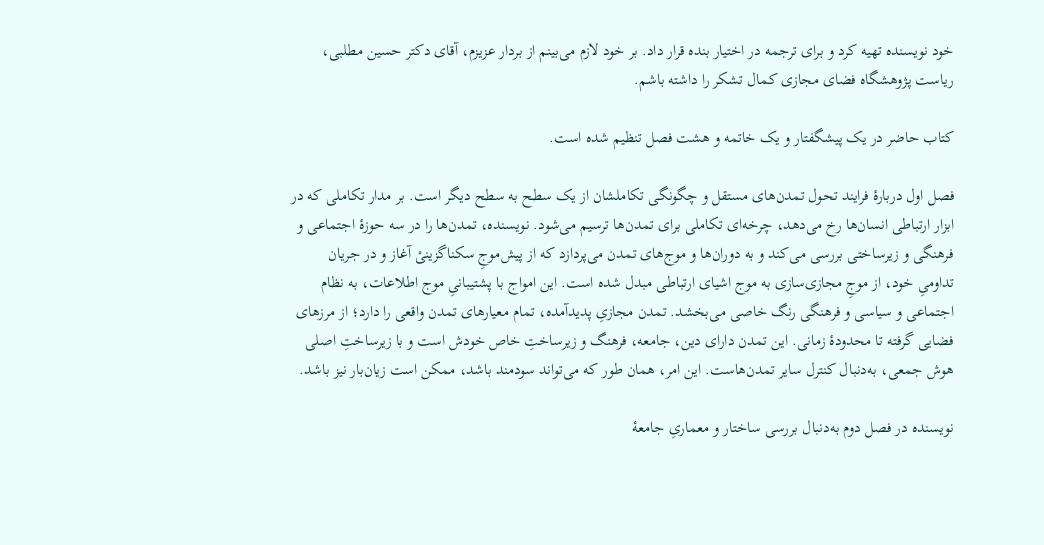خود نویسنده تهیه کرد و برای ترجمه در اختیار بنده قرار داد. بر خود لازم می‌بینم از بردار عزیزم، آقای دکتر حسین مطلبی، ریاست پژوهشگاه فضای مجازی کمال تشکر را داشته باشم.

کتاب حاضر در یک پیشگفتار و یک خاتمه و هشت فصل تنظیم شده است.

فصل اول دربارۀ فرایند تحول تمدن‌های مستقل و چگونگی تکاملشان از یک سطح به سطح دیگر است. بر مدار تکاملی که در ابزار ارتباطی انسان‌ها رخ می‌دهد، چرخه‌ای تکاملی برای تمدن‌ها ترسیم می‌شود. نویسنده، تمدن‌ها را در سه حوزۀ اجتماعی و فرهنگی و زیرساختی بررسی می‌کند و به دوران‌ها و موج‌های تمدن می‌پردازد که از پیش‌موجِ سکنا‌گزینیْ آغاز و در جریان تداومیِ خود، از موجِ مجازی‌سازی به موج اشیای ارتباطی مبدل شده است. این امواج با پشتیبانیِ موج اطلاعات، به نظام اجتماعی و سیاسی و فرهنگی رنگ خاصی می‌بخشد. تمدن مجازیِ پدیدآمده، تمام معیارهای تمدن واقعی را دارد؛ از مرزهای فضایی گرفته تا محدودۀ زمانی. این تمدن دارای دین، جامعه، فرهنگ و زیرساختِ خاص خودش است و با زیرساختِ اصلی هوش جمعی، به‌دنبال کنترل سایر تمدن‌هاست. این امر، همان طور که می‌تواند سودمند باشد، ممکن است زیان‌بار نیز باشد.

نویسنده در فصل دوم به‌دنبال بررسی ساختار و معماریِ جامعۀ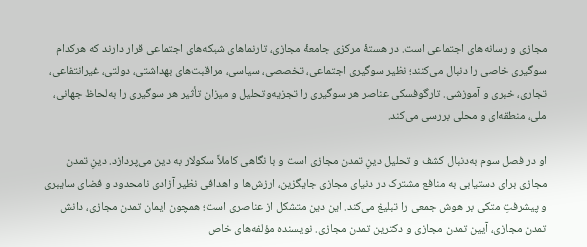مجازی و رسانه‌های اجتماعی است. در هستۀ مرکزی جامعۀ مجازی، تارنماهای شبکه‌های اجتماعی قرار دارند که هرکدام سو‌گیری خاصی را دنبال می‌کنند؛ نظیر سوگیری اجتماعی، تخصصی، سیاسی، مراقبت‌های بهداشتی، دولتی، غیرانتفاعی، تجاری، خبری و آموزشی. تارگوفسکی عناصر هر سو‌گیری را تجزیه‌وتحلیل و میزان تأثیر هر سو‌گیری را به‌لحاظ جهانی، ملی، منطقه‌ای و محلی بررسی می‌کند.

او در فصل سوم به‌دنبال کشف و تحلیل دینِ تمدن مجازی است و با نگاهی کاملاً سکولار به دین می‌پردازد. دینِ تمدن مجازی برای دستیابی به منافع مشترک در دنیای مجازی جایگزین، ارزش‌ها و اهدافی نظیر آزادی نامحدود و فضای سایبری و پیشرفتِ متکی بر هوش جمعی را تبلیغ می‌کند. این دین متشکل از عناصری است؛ همچون ایمان تمدن مجازی، دانش تمدن مجازی، آیین تمدن مجازی و دکترین تمدن مجازی. نویسنده مؤلفه‌های خاص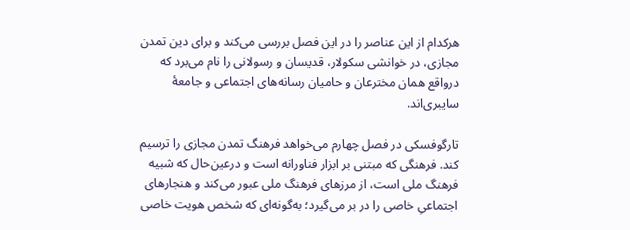هرکدام از این عناصر را در این فصل بررسی می‌کند و برای دین تمدن مجازی، در خوانشی سکولار، قدیسان و رسولانی را نام می‌برد که درواقع همان مخترعان و حامیان رسانه‌های اجتماعی و جامعۀ سایبری‌اند.

تارگوفسکی در فصل چهارم می‌خواهد فرهنگ تمدن مجازی را ترسیم کند. فرهنگی که مبتنی بر ابزار فناورانه است و درعین‌حال که شبیه فرهنگ ملی است، از مرزهای فرهنگ ملی عبور می‌کند و هنجارهای اجتماعیِ خاصی را در بر می‌گیرد؛ به‌گونه‌ای که شخص هویت خاصی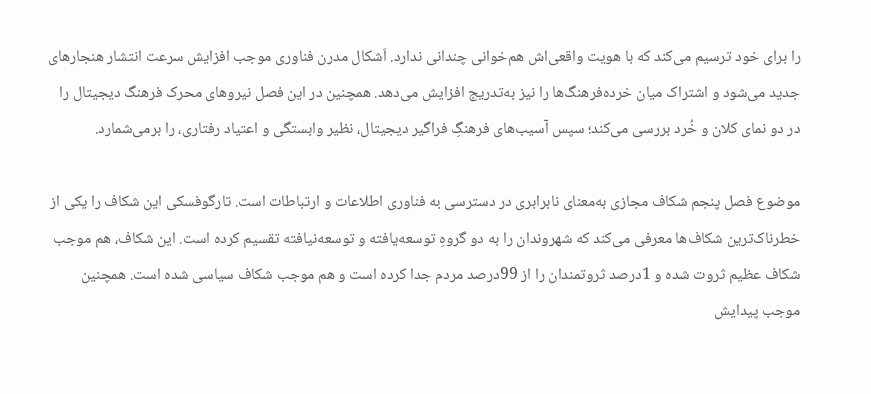را برای خود ترسیم می‌کند که با هویت واقعی‌اش هم‌خوانی چندانی ندارد. اَشکال مدرن فناوری موجب افزایش سرعت انتشار هنجارهای جدید می‌شود و اشتراک میان خرده‌فرهنگ‌ها را نیز به‌تدریج افزایش می‌دهد. همچنین در این فصل نیروهای محرک فرهنگ دیجیتال را در دو نمای کلان و خُرد بررسی می‌کند؛ سپس آسیب‌های فرهنگِ فراگیر دیجیتال، نظیر وابستگی و اعتیاد رفتاری، را برمی‌شمارد.

موضوع فصل پنجم شکاف مجازی به‌معنای نابرابری در دسترسی به فناوری اطلاعات و ارتباطات است. تارگوفسکی این شکاف را یکی از خطرناک‌ترین شکاف‌ها معرفی می‌کند که شهروندان را به دو گروهِ توسعه‌یافته و توسعه‌نیافته تقسیم کرده است. این شکاف، هم موجب شکاف عظیم ثروت شده و 1درصد ثروتمندان را از 99درصد مردم جدا کرده است و هم موجب شکاف سیاسی شده است. همچنین موجب پیدایش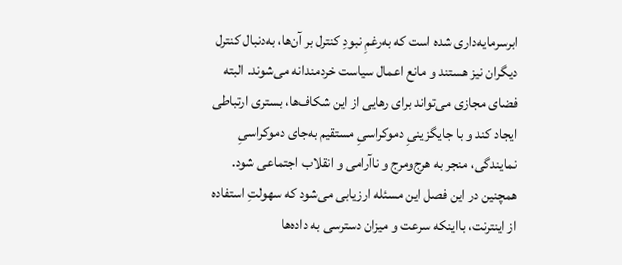ابرسرمایه‌داری شده است که به‌رغمِ نبودِ کنترل بر آن‌ها، به‌دنبال کنترل دیگران نیز هستند و مانع اعمال سیاست خردمندانه می‌شوند. البته فضای مجازی می‌تواند برای رهایی از این شکاف‌ها، بستری ارتباطی ایجاد کند و با جایگزینیِ دموکراسیِ مستقیم به‌جای دموکراسیِ نمایندگی، منجر به هرج‌ومرج و ناآرامی و انقلاب اجتماعی شود. همچنین در این فصل این مسئله ارزیابی می‌شود که سهولتِ استفاده از اینترنت، بااینکه سرعت و میزان دسترسی به داده‌ها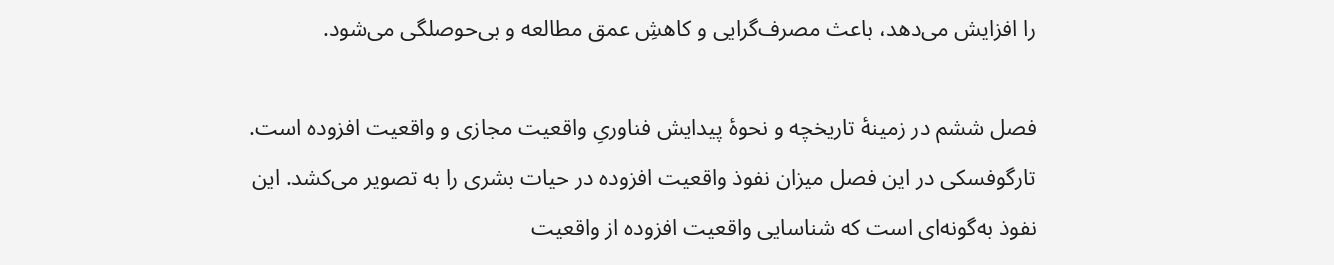را افزایش می‌دهد، باعث مصرف‌گرایی و کاهشِ عمق مطالعه و بی‌حوصلگی می‌شود.

فصل ششم در زمینۀ تاریخچه و نحوۀ پیدایش فناوریِ واقعیت مجازی و واقعیت افزوده است. تارگوفسکی در این فصل میزان نفوذ واقعیت افزوده در حیات بشری را به تصویر می‌کشد. این نفوذ به‌گونه‌ای است که شناسایی واقعیت افزوده از واقعیت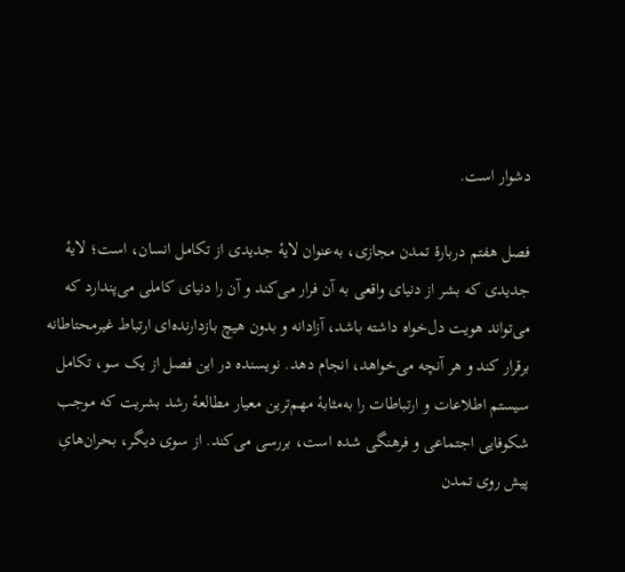دشوار است.

فصل هفتم دربارۀ تمدن مجازی، به‌عنوان لایۀ‌ جدیدی از تکامل انسان، است؛ لایۀ جدیدی که بشر از دنیای واقعی به آن فرار می‌کند و آن را دنیای کاملی می‌پندارد که می‌تواند هویت دل‌خواه داشته باشد، آزادانه و بدون هیچ بازدارنده‌ای ارتباط غیرمحتاطانه برقرار کند و هر آنچه می‌خواهد، انجام دهد. نویسنده در این فصل از یک سو، تکامل سیستم اطلاعات و ارتباطات را به‌مثابۀ مهم‌ترین معیار مطالعۀ رشد بشریت که موجب شکوفایی اجتماعی و فرهنگی شده است، بررسی می‌کند. از سوی دیگر، بحران‌هایِ پیش روی تمدن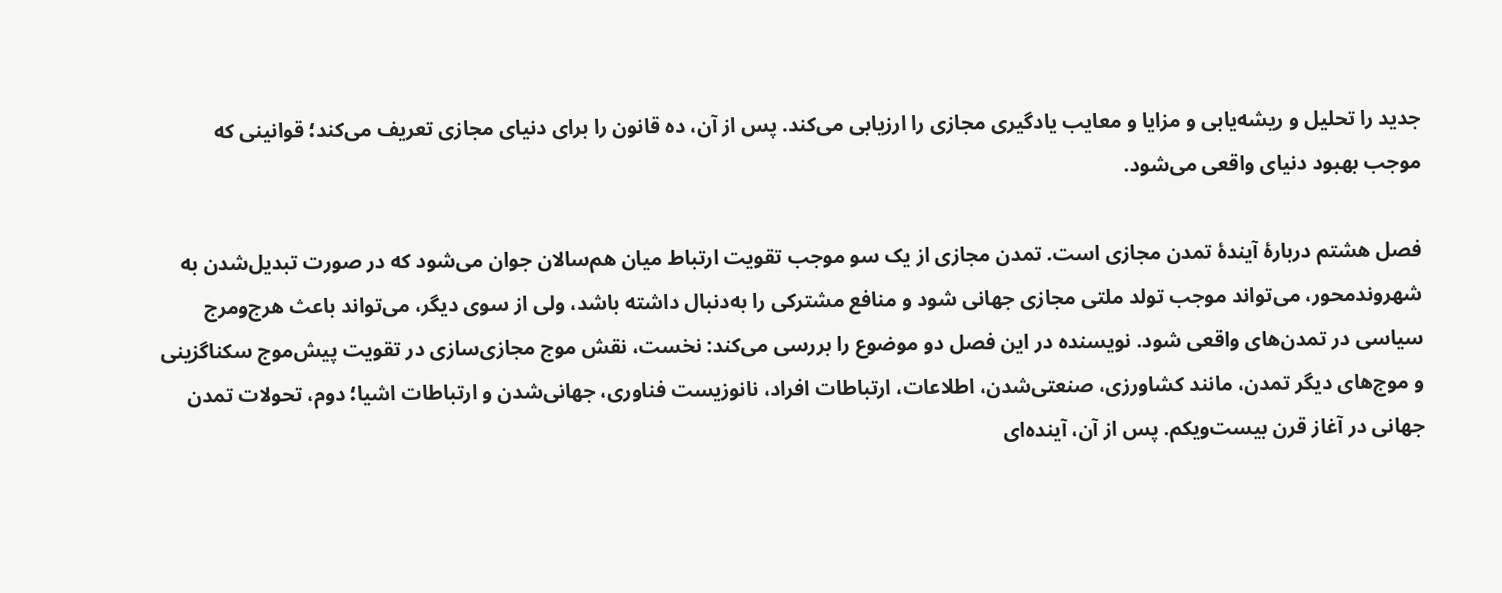جدید را تحلیل و ریشه‌یابی و مزایا و معایب یادگیری مجازی را ارزیابی می‌کند. پس از آن، ده قانون را برای دنیای مجازی تعریف می‌کند؛ قوانینی که موجب بهبود دنیای واقعی می‌شود.

فصل هشتم دربارۀ آیندۀ تمدن مجازی است. تمدن مجازی از یک سو موجب تقویت ارتباط میان هم‌سالان جوان می‌شود که در صورت تبدیل‌شدن به شهروندمحور، می‌تواند موجب تولد ملتی مجازی جهانی شود و منافع مشترکی را به‌دنبال داشته باشد، ولی از سوی دیگر، می‌تواند باعث هرج‌ومرج سیاسی در تمدن‌های واقعی شود. نویسنده در این فصل دو موضوع را بررسی می‌کند: نخست، نقش موج مجازی‌سازی در تقویت پیش‌موج سکناگزینی و موج‌های دیگر تمدن، مانند کشاورزی، صنعتی‌شدن، اطلاعات، ارتباطات افراد، نانوزیست فناوری، جهانی‌شدن و ارتباطات اشیا؛ دوم، تحولات تمدن جهانی در آغاز قرن بیست‌ویکم. پس از آن، آینده‌ای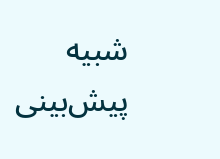شبیه پیش‌بینی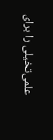علمی‌تخیلی را برای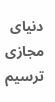دنیای مجازی ترسیم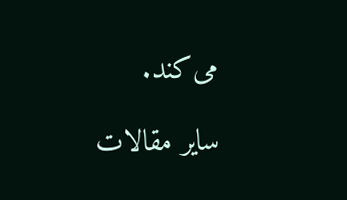می‌کند.

سایر مقالات